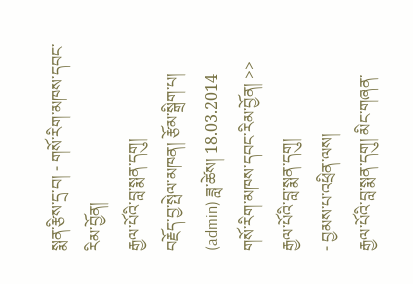སྨན་རྩིས་དྲ་བ། - གསོ་རིག་མཁས་དབང་རིམ་བྱོན།
རྒྱལ་པོའི་བླ་སྨན་དགུ།
བརྗོད་བྱ་སྤེལ་མཁན། རྩོམ་སྒྲིག་པ། (admin) ཟླ་ཚེས། 18.03.2014
གསོ་རིག་མཁས་དབང་རིམ་བྱོན། >>
རྒྱལ་པོའི་བླ་སྨན་དགུ།
- བྱམས་པ་འཕྲིན་ལས།
རྒྱལ་པོའི་བླ་སྨན་དགུ། མིང་གཞན་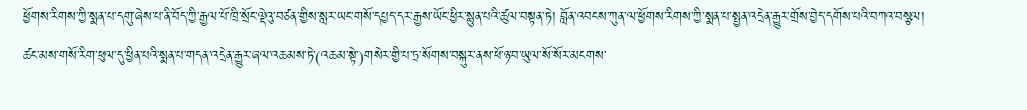ཕྱོགས་རིགས་ཀྱི་སྨན་པ་དགུ་ཞེས་པ་ནི་བོད་ཀྱི་རྒྱལ་པོ་ཁྲི་སྲོང་ལྡེའུ་བཙན་གྱིས་སླར་ཡང་གསོ་དཔྱད་དར་རྒྱས་ཡོང་ཕྱིར་སྙུན་པའི་ཚུལ་བསྟན་ཏེ། བློན་འབངས་ཀུན་ལ་ཕྱོགས་རིགས་ཀྱི་སྨན་པ་སྤྱན་འདྲེན་རྒྱུར་གྲོས་བྱེད་དགོས་པའི་བཀའ་བསྩལ། ཚང་མས་གསོ་རིག་ཕུལ་དུ་ཕྱིན་པའི་སྨན་པ་གདན་འདྲེན་རྒྱུར་ཞལ་འཆམས་ཏེ་(འཆམ་སྟེ་)གསེར་གྱི་པ་ཏྲ་སོགས་བསྐུར་ནས་ཕོ་ཉ་བ་ཡུལ་སོ་སོར་མངགས་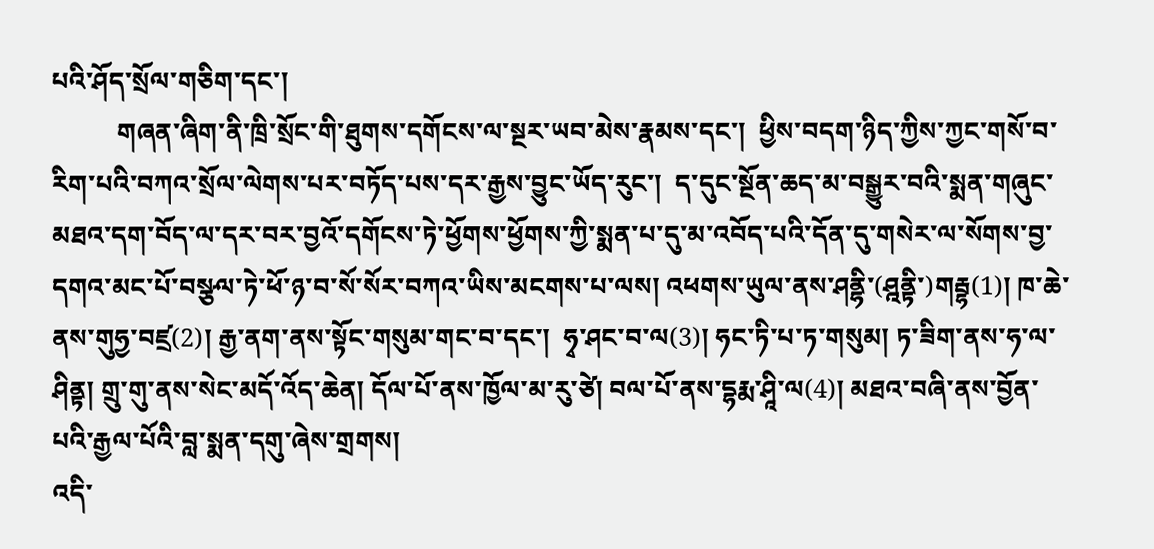པའི་ཤོད་སྲོལ་གཅིག་དང་།
          གཞན་ཞིག་ནི་ཁྲི་སྲོང་གི་ཐུགས་དགོངས་ལ་སྔར་ཡབ་མེས་རྣམས་དང་།  ཕྱིས་བདག་ཉིད་ཀྱིས་ཀྱང་གསོ་བ་རིག་པའི་བཀའ་སྲོལ་ལེགས་པར་བཏོད་པས་དར་རྒྱས་བྱུང་ཡོད་རུང་།  ད་དུང་སྔོན་ཆད་མ་བསྒྱུར་བའི་སྨན་གཞུང་མཐའ་དག་བོད་ལ་དར་བར་བྱའོ་དགོངས་ཏེ་ཕྱོགས་ཕྱོགས་ཀྱི་སྨན་པ་དུ་མ་འབོད་པའི་དོན་དུ་གསེར་ལ་སོགས་བྱ་དགའ་མང་པོ་བསྩལ་ཏེ་ཕོ་ཉ་བ་སོ་སོར་བཀའ་ཡིས་མངགས་པ་ལས། འཕགས་ཡུལ་ནས་ཤནྷི་(ཤྰནྟི་)གརྦྷ(1)། ཁ་ཆེ་ནས་གུཧྱ་བཛྲ(2)། རྒྱ་ནག་ནས་སྟོང་གསུམ་གང་བ་དང་།  ཧྭ་ཤང་བ་ལ(3)། ཧང་ཏི་པ་ཏ་གསུམ། ཏ་ཟིག་ནས་ཧ་ལ་ཤིནྟ། གྲུ་གུ་ནས་སེང་མདོ་འོད་ཆེན། དོལ་པོ་ནས་ཁྱོལ་མ་རུ་ཙེ། བལ་པོ་ནས་དྷརྨ་ཤཱི་ལ(4)། མཐའ་བཞི་ནས་བྱོན་པའི་རྒྱལ་པོའི་བླ་སྨན་དགུ་ཞེས་གྲགས།
འདི་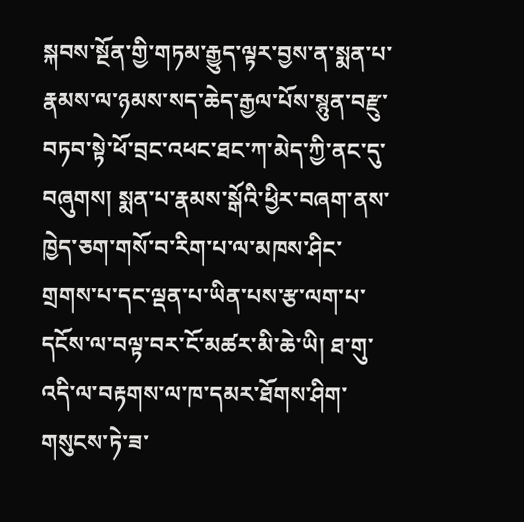སྐབས་སྔོན་གྱི་གཏམ་རྒྱུད་ལྟར་བྱས་ན་སྨན་པ་རྣམས་ལ་ཉམས་སད་ཆེད་རྒྱལ་པོས་སྙུན་བརྫུ་བཏབ་སྟེ་ཕོ་བྲང་འཕང་ཐང་ཀ་མེད་ཀྱི་ནང་དུ་བཞུགས། སྨན་པ་རྣམས་སྒོའི་ཕྱིར་བཞག་ནས་ཁྱེད་ཅག་གསོ་བ་རིག་པ་ལ་མཁས་ཤིང་གྲགས་པ་དང་ལྡན་པ་ཡིན་པས་རྩ་ལག་པ་དངོས་ལ་བལྟ་བར་ངོ་མཚར་མི་ཆེ་ཡི། ཐ་གུ་འདི་ལ་བརྟགས་ལ་ཁ་དམར་ཐོགས་ཤིག་གསུངས་ཏེ་ཟ་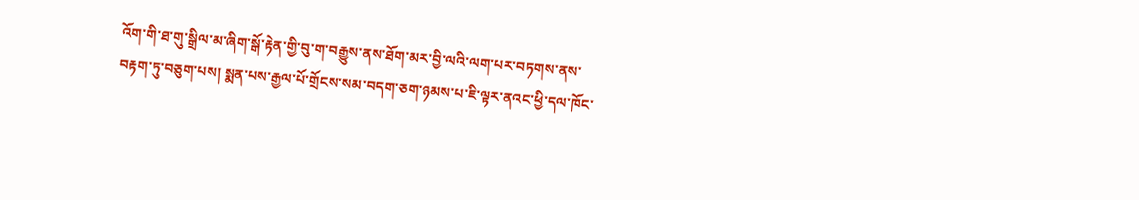འོག་གི་ཐ་གུ་སྒྲིལ་མ་ཞིག་སྒོ་རྟེན་གྱི་བུ་ག་བརྒྱུས་ནས་ཐོག་མར་བྱི་ལའི་ལག་པར་བཏགས་ནས་བརྟག་ཏུ་བཅུག་པས། སྨན་པས་རྒྱལ་པོ་གྲོངས་སམ་བདག་ཅག་ཉམས་པ་ཇི་ལྟར་ནའང་ཕྱི་དལ་ཁོང་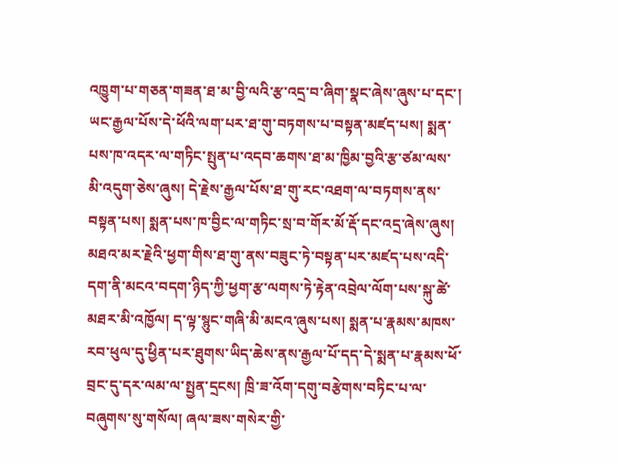འཁྱུག་པ་གཅན་གཟན་ཐ་མ་བྱི་ལའི་རྩ་འདྲ་བ་ཞིག་སྣང་ཞེས་ཞུས་པ་དང་།  ཡང་རྒྱལ་པོས་དེ་ཕོའི་ལག་པར་ཐ་གུ་བཏགས་པ་བསྟན་མཛད་པས། སྨན་པས་ཁ་འདར་ལ་གཏིང་སྤུན་པ་འདབ་ཆགས་ཐ་མ་ཁྱིམ་བྱའི་རྩ་ཙམ་ལས་མི་འདུག་ཅེས་ཞུས། དེ་རྗེས་རྒྱལ་པོས་ཐ་གུ་རང་འཐག་ལ་བཏགས་ནས་བསྟན་པས། སྨན་པས་ཁ་བྱིང་ལ་གཏིང་སྲ་བ་གོར་མོ་རྡོ་དང་འདྲ་ཞེས་ཞུས། མཐའ་མར་རྗེའི་ཕྱག་གིས་ཐ་གུ་ནས་བཟུང་ཏེ་བསྟན་པར་མཛད་པས་འདི་དག་ནི་མངའ་བདག་ཉིད་ཀྱི་ཕྱག་རྩ་ལགས་ཏེ་རྟེན་འབྲེལ་ལོག་པས་སྐུ་ཚེ་མཐར་མི་འཁྱོལ། ད་ལྟ་སྙུང་གཞི་མི་མངའ་ཞུས་པས། སྨན་པ་རྣམས་མཁས་རབ་ཕུལ་དུ་ཕྱིན་པར་ཐུགས་ཡིད་ཆེས་ནས་རྒྱལ་པོ་དད་དེ་སྨན་པ་རྣམས་ཕོ་བྲང་དུ་དར་ལམ་ལ་སྤྱན་དྲངས། ཁྲི་ཟ་འོག་དགུ་བརྩེགས་བཏིང་པ་ལ་བཞུགས་སུ་གསོལ། ཞལ་ཟས་གསེར་གྱི་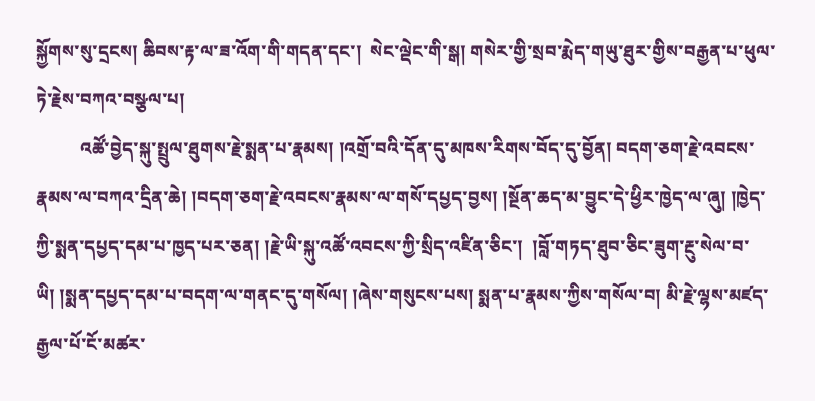སྐྱོགས་སུ་དྲངས། ཆིབས་རྟ་ལ་ཟ་འོག་གི་གདན་དང་།  སེང་ལྡེང་གི་སྒ། གསེར་གྱི་སྲབ་རྨེད་གཡུ་ཐུར་གྱིས་བརྒྱན་པ་ཕུལ་ཏེ་རྗེས་བཀའ་བསྩལ་པ།
          འཚོ་བྱེད་སྐུ་སྤྲུལ་ཐུགས་རྗེ་སྨན་པ་རྣམས། །འགྲོ་བའི་དོན་དུ་མཁས་རིགས་བོད་དུ་བྱོན། བདག་ཅག་རྗེ་འབངས་རྣམས་ལ་བཀའ་དྲིན་ཆེ། །བདག་ཅག་རྗེ་འབངས་རྣམས་ལ་གསོ་དཔྱད་བྱས། །སྔོན་ཆད་མ་བྱུང་དེ་ཕྱིར་ཁྱེད་ལ་ཞུ། །ཁྱེད་ཀྱི་སྨན་དཔྱད་དམ་པ་ཁྱད་པར་ཅན། །རྗེ་ཡི་སྐུ་འཚོ་འབངས་ཀྱི་སྲིད་འཛིན་ཅིང་།  །བློ་གཏད་ཐུབ་ཅིང་ཟུག་རྔུ་སེལ་བ་ཡི། །སྨན་དཔྱད་དམ་པ་བདག་ལ་གནང་དུ་གསོལ། །ཞེས་གསུངས་པས། སྨན་པ་རྣམས་ཀྱིས་གསོལ་བ། མི་རྗེ་ལྷས་མཛད་རྒྱལ་པོ་ངོ་མཚར་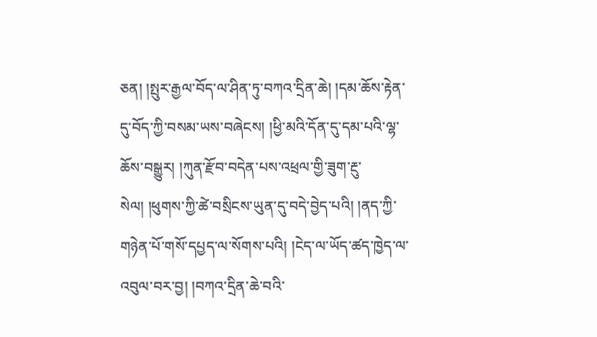ཅན། །སྤུར་རྒྱལ་བོད་ལ་ཤིན་ཏུ་བཀའ་དྲིན་ཆེ། །དམ་ཆོས་རྟེན་དུ་བོད་ཀྱི་བསམ་ཡས་བཞེངས། །ཕྱི་མའི་དོན་དུ་དམ་པའི་ལྷ་ཆོས་བསྒྱུར། །ཀུན་རྫོབ་བདེན་པས་འཕྲལ་གྱི་ཟུག་རྔུ་སེལ། །ཕུགས་ཀྱི་ཚེ་བསྲིངས་ཡུན་དུ་བདེ་བྱེད་པའི། །ནད་ཀྱི་གཉེན་པོ་གསོ་དཔྱད་ལ་སོགས་པའི། །ངེད་ལ་ཡོད་ཚད་ཁྱེད་ལ་འབུལ་བར་བྱ། །བཀའ་དྲིན་ཆེ་བའི་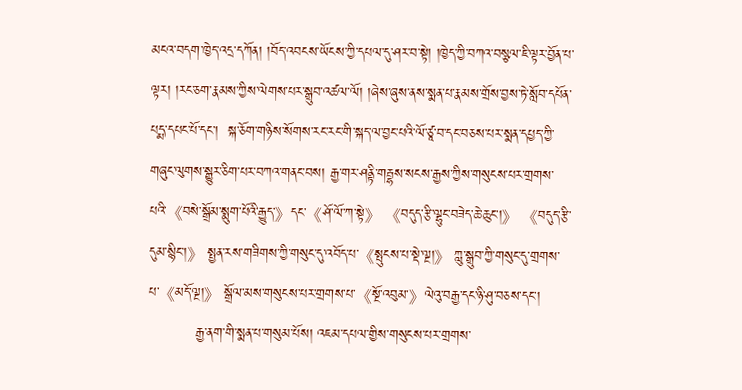མངའ་བདག་ཁྱེད་འདྲ་དཀོན། །བོད་འབངས་ཡོངས་ཀྱི་དཔལ་དུ་ཤར་བ་སྟེ། །ཁྱེད་ཀྱི་བཀའ་བསྩལ་ཇི་ལྟར་བྱོན་པ་ལྟར། །རང་ཅག་རྣམས་ཀྱིས་ལེགས་པར་སྒྲུབ་འཚལ་ལོ། །ཞེས་ཞུས་ནས་སྨན་པ་རྣམས་གྲོས་བྱས་ཏེ་སློབ་དཔོན་པདྨ་དཔང་པོ་དང་།  སྐ་ཅོག་གཉིས་སོགས་རང་རང་གི་སྐད་ལ་བྱང་པའི་ལོ་ཙཱ་བ་དང་བཅས་པར་སྨན་དཔྱད་ཀྱི་གཞུང་ལུགས་སྒྱུར་ཅིག་པར་བཀའ་གནང་བས། རྒྱ་གར་ཤནྟི་གརྦྷས་སངས་རྒྱས་ཀྱིས་གསུངས་པར་གྲགས་པའི་《བསེ་སྒྲོམ་སྨུག་པོའི་རྒྱུད་》དང་《ཤོ་ལོ་ཀ་སྟེ》 《བདུད་རྩི་ལྷུང་བཟེད་ཆེ་ཆུང་།》 《བདུད་རྩི་དུམ་སྙིང་།》 སྤྱན་རས་གཟིགས་ཀྱི་གསུང་དུ་འབོད་པ་《སྤུངས་པ་སྡེ་ལྔ།》 ཀླུ་སྒྲུབ་ཀྱི་གསུང་དུ་གྲགས་པ་《མདོ་ལྔ།》 སྒྲོལ་མས་གསུངས་པར་གྲགས་པ་《སྔོ་འབུམ་》ལེའུ་བརྒྱ་དང་ཉི་ཤུ་བཅས་དང་།
          རྒྱ་ནག་གི་སྨན་པ་གསུམ་པོས། འཇམ་དཔལ་གྱིས་གསུངས་པར་གྲགས་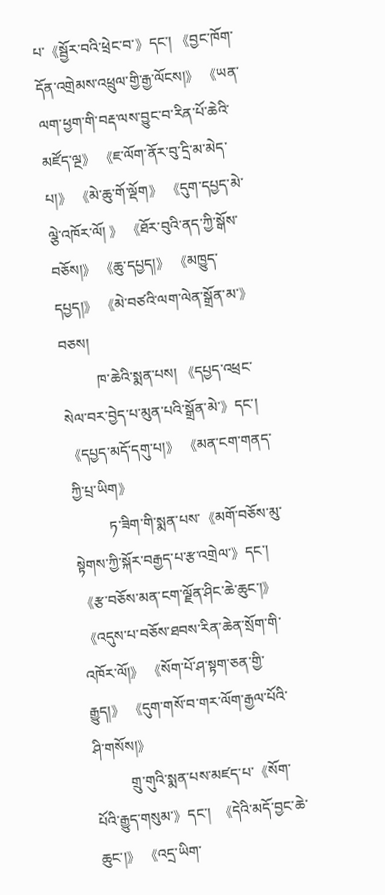པ་《སྦྱོར་བའི་ཕྲེང་བ་》དང་། 《བྱང་ཁོག་དོན་འགྲེམས་འཕྲུལ་གྱི་རྒྱ་ལོངས།》 《ཡན་ལག་ཕྱག་གི་བརྡ་ལས་བྱུང་བ་རིན་པོ་ཆེའི་མཛོད་ལྔ》 《ཇ་ལོག་ནོར་བུ་དྲི་མ་མེད་པ།》 《མེ་ཆུ་གོ་ལྡོག》 《དུག་དཔྱད་མེ་ལྕེ་འཁོར་ལོ། 》 《ཐོར་བུའི་ནད་ཀྱི་སྒོས་བཅོས།》 《ཆུ་དཔྱད།》 《མཁྱུད་དཔྱད།》 《མེ་བཙའི་ལག་ལེན་སྒྲོན་མ་》བཅས།
          ཁ་ཆེའི་སྨན་པས། 《དཔྱད་འཕྲང་སེལ་བར་བྱེད་པ་མུན་པའི་སྒྲོན་མེ་》དང་།  《དཔྱད་མདོ་དགུ་པ།》 《མན་ངག་གནད་ཀྱི་པྲ་ཡིག》
          ཏ་ཟིག་གི་སྨན་པས་《མགོ་བཅོས་མུ་སྟེགས་ཀྱི་སྐོར་བརྒྱད་པ་རྩ་འགྲེལ་》དང་།  《རྩ་བཅོས་མན་ངག་ལྗོན་ཤིང་ཆེ་ཆུང་།》 《འདུས་པ་བཅོས་ཐབས་རིན་ཆེན་སྲོག་གི་འཁོར་ལོ།》 《སོག་པོ་ཤ་སྟག་ཅན་གྱི་རྒྱུད།》 《དུག་གསོ་བ་གར་ལོག་རྒྱལ་པོའི་ཤི་གསོས།》
          གྲུ་གུའི་སྨན་པས་མཛད་པ་《སོག་པོའི་རྒྱུད་གསུམ་》དང་།  《དེའི་མདོ་བྱང་ཆེ་ཆུང་།》 《འདྲ་ཡིག་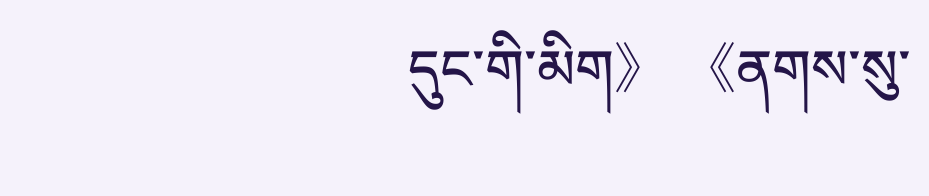དུང་གི་མིག》 《ནགས་སུ་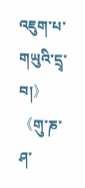འཇུག་པ་གཡུའི་དྲྭ་བ།》 《གུ་ཎ་ཤ་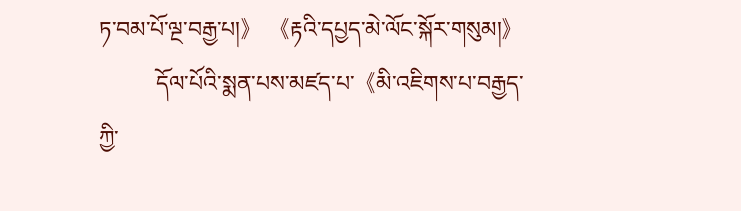ཏ་བམ་པོ་ལྔ་བརྒྱ་པ།》 《རྟའི་དཔྱད་མེ་ལོང་སྐོར་གསུམ།》
          དོལ་པོའི་སྨན་པས་མཛད་པ་《མི་འཇིགས་པ་བརྒྱད་ཀྱི་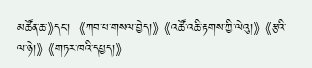མཚོན་ཆ་》དང་།  《ཀབ་པ་གསལ་བྱེད།》 《འཚོ་འཆི་རྟགས་ཀྱི་ལེའུ།》 《རྩའི་ལ་ཉེ།》 《གཏར་ཁའི་དཔྱད།》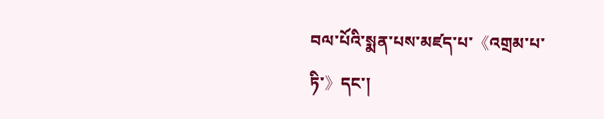བལ་པོའི་སྨན་པས་མཛད་པ་《འགྲམ་པ་ཏི་》དང་།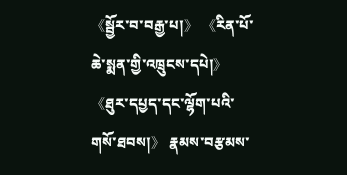《སྦྱོར་བ་བརྒྱ་པ།》 《རིན་པོ་ཆེ་སྨན་གྱི་འཁྲུངས་དཔེ།》 《ཐུར་དཔྱད་དང་ལྷོག་པའི་གསོ་ཐབས།》 རྣམས་བརྩམས་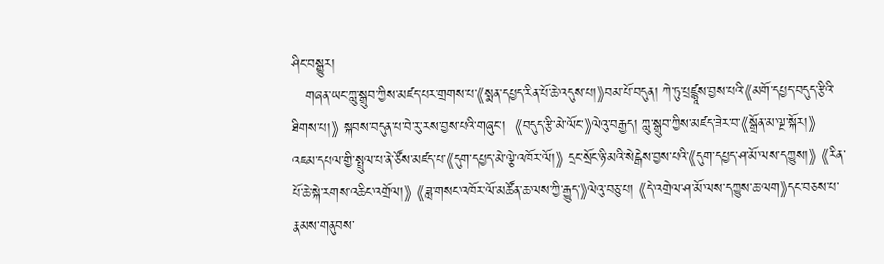ཤིང་བསྒྱུར།
   གཞན་ཡང་ཀླུ་སྒྲུབ་ཀྱིས་མཛད་པར་གྲགས་པ་《སྨན་དཔྱད་རིན་པོ་ཆེ་འདུས་པ།》བམ་པོ་བདུན། ཀེ་ཏུ་པྲཛྙཱས་བྱས་པའི་《མགོ་དཔྱད་བདུད་རྩིའི་ཐིགས་པ།》 སྐབས་བདུན་པ་བེ་རུ་རས་བྱས་པའི་གཞུང་།  《བདུད་རྩི་མེ་ལོང་》ལེའུ་བརྒྱད། ཀླུ་སྒྲུབ་ཀྱིས་མཛད་ཟེར་བ་《སྒྲོན་མ་ལྔ་སྐོར།》 འཇམ་དཔལ་གྱི་སྤྲུལ་པ་ནེ་ཙོས་མཛད་པ་《དུག་དཔྱད་མེ་ལྕེ་འཁོར་ལོ།》 དྲང་སྲོང་ཉི་མའི་སེངྒེས་བྱས་པའི་《དུག་དཔྱད་ཤ་མོ་ལས་དཀྱུས།》 《རིན་པོ་ཆེ་སྐེ་རགས་འཆིང་འགྲོལ།》 《ཟླ་གསང་འཁོར་ལོ་མཚོན་ཆ་ལས་ཀྱི་རྒྱུད་》ལེའུ་བཅུ་པ། 《དེ་འགྲེལ་ཤ་མོ་ལས་དཀྱུས་ཆ་ལག》དང་བཅས་པ་རྣམས་གནུབས་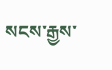སངས་རྒྱས་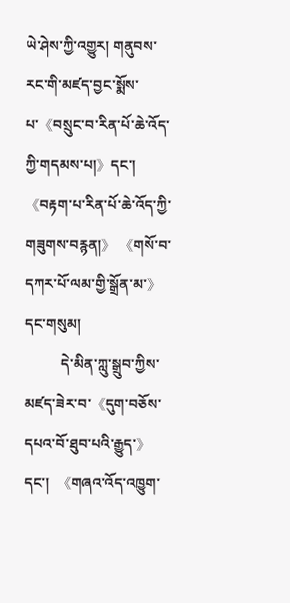ཡེ་ཤེས་ཀྱི་འགྱུར། གནུབས་རང་གི་མཛད་བྱང་སྨོས་པ་《བསྲུང་བ་རིན་པོ་ཆེ་འོད་ཀྱི་གདམས་པ།》དང་།  《བརྟག་པ་རིན་པོ་ཆེ་འོད་ཀྱི་གཟུགས་བརྙན།》 《གསོ་བ་དཀར་པོ་ལམ་གྱི་སྒྲོན་མ་》དང་གསུམ།
          དེ་མིན་ཀླུ་སྒྲུབ་ཀྱིས་མཛད་ཟེར་བ་《དུག་བཅོས་དཔའ་བོ་ཐུབ་པའི་རྒྱུད་》དང་།  《གཞའ་འོད་འཁྱུག་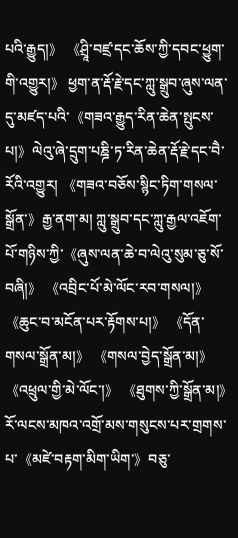པའི་རྒྱུད།》 《ཤྲཱི་བཛྲ་དང་ཆོས་ཀྱི་དབང་ཕྱུག་གི་འགྱུར།》 ཕྱག་ན་རྡོ་རྗེ་དང་ཀླུ་སྒྲུབ་ཞུས་ལན་དུ་མཛད་པའི་《གཟའ་རྒྱུད་རིན་ཆེན་སྤུངས་པ།》ལེའུ་ཞེ་དྲུག་པཎྜི་ཏ་རིན་ཆེན་རྡོ་རྗེ་དང་བཻ་རོའི་འགྱུར། 《གཟའ་བཅོས་སྙིང་ཏིག་གསལ་སྒྲོན་》རྒྱ་ནག་མ། ཀླུ་སྒྲུབ་དང་ཀླུ་རྒྱལ་འཇོག་པོ་གཉིས་ཀྱི་《ཞུས་ལན་ཆེ་བ་ལེའུ་སུམ་ཅུ་སོ་བཞི།》 《འབྲིང་པོ་མེ་ལོང་རབ་གསལ།》 《ཆུང་བ་མངོན་པར་རྟོགས་པ།》 《དོན་གསལ་སྒྲོན་མ།》 《གསལ་བྱེད་སྒྲོན་མ།》 《འཕྲུལ་གྱི་མེ་ལོང་།》 《ཐུགས་ཀྱི་སྒྲོན་མ།》 རོ་ལངས་མཁའ་འགྲོ་མས་གསུངས་པར་གྲགས་པ་《མཛེ་བརྟག་མིག་ཡིག་》བཅུ་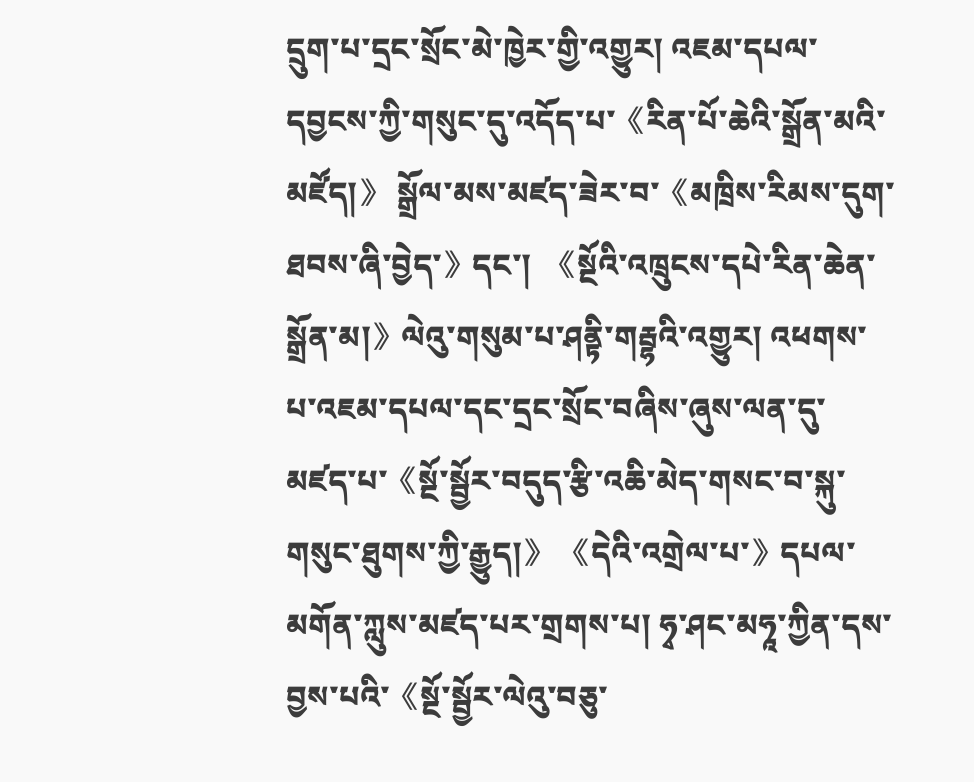དྲུག་པ་དྲང་སྲོང་མེ་ཁྱེར་གྱི་འགྱུར། འཇམ་དཔལ་དབྱངས་ཀྱི་གསུང་དུ་འདོད་པ་《རིན་པོ་ཆེའི་སྒྲོན་མའི་མཛོད།》 སྒྲོལ་མས་མཛད་ཟེར་བ་《མཁྲིས་རིམས་དུག་ཐབས་ཞི་བྱེད་》དང་།  《སྔོའི་འཁྲུངས་དཔེ་རིན་ཆེན་སྒྲོན་མ།》ལེའུ་གསུམ་པ་ཤནྟི་གརྦྷའི་འགྱུར། འཕགས་པ་འཇམ་དཔལ་དང་དྲང་སྲོང་བཞིས་ཞུས་ལན་དུ་མཛད་པ་《སྔོ་སྦྱོར་བདུད་རྩི་འཆི་མེད་གསང་བ་སྐུ་གསུང་ཐུགས་ཀྱི་རྒྱུད།》 《དེའི་འགྲེལ་པ་》དཔལ་མགོན་ཀླུས་མཛད་པར་གྲགས་པ། ཧྭ་ཤང་མཧཱ་ཀྱིན་དས་བྱས་པའི་《སྔོ་སྦྱོར་ལེའུ་བཅུ་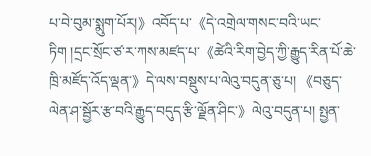པ་བེ་བུམ་སྨུག་པོར།》འབོད་པ་《དེ་འགྲེལ་གསང་བའི་ཡང་ཏིག །དྲང་སྲོང་ཙ་ར་ཀས་མཛད་པ་《ཚེའི་རིག་བྱེད་ཀྱི་རྒྱུད་རིན་པོ་ཆེ་ཁྲི་མཛོད་འོད་ལྡན་》དེ་ལས་བསྡུས་པ་ལེའུ་བདུན་ཅུ་པ། 《བཅུད་ལེན་ཤ་སྦྱོར་རྩ་བའི་རྒྱུད་བདུད་རྩི་ལྗོན་ཤིང་》ལེའུ་བདུན་པ། སྤྱན་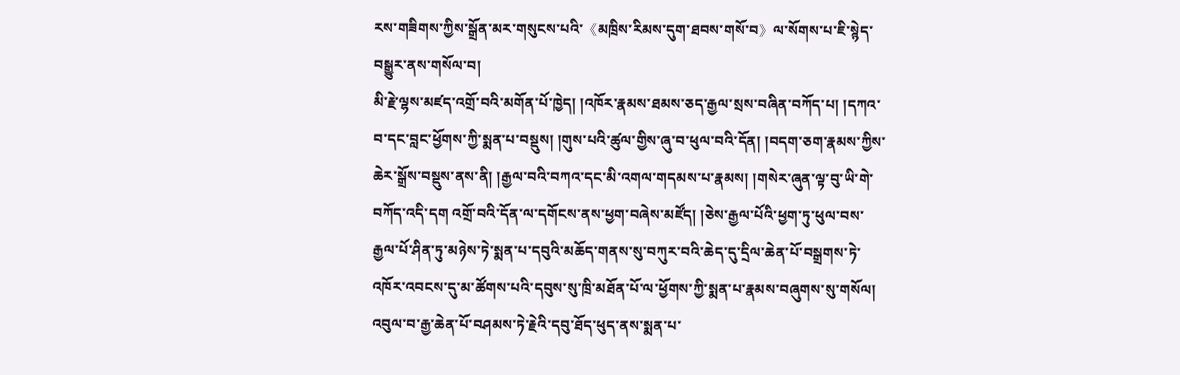རས་གཟིགས་ཀྱིས་སྒྲོན་མར་གསུངས་པའི་《མཁྲིས་རིམས་དུག་ཐབས་གསོ་བ》ལ་སོགས་པ་ཇི་སྙེད་བསྒྱུར་ནས་གསོལ་བ།
མི་རྗེ་ལྷས་མཛད་འགྲོ་བའི་མགོན་པོ་ཁྱེད། །འཁོར་རྣམས་ཐམས་ཅད་རྒྱལ་སྲས་བཞིན་བཀོད་པ། །དཀའ་བ་དང་བླང་ཕྱོགས་ཀྱི་སྨན་པ་བསྡུས། །གུས་པའི་ཚུལ་གྱིས་ཞུ་བ་ཕུལ་བའི་དོན། །བདག་ཅག་རྣམས་ཀྱིས་ཆེར་སྒྲོས་བསྡུས་ནས་ནི། །རྒྱལ་བའི་བཀའ་དང་མི་འགལ་གདམས་པ་རྣམས། །གསེར་ཞུན་ལྟ་བུ་ཡི་གེ་བཀོད་འདི་དག འགྲོ་བའི་དོན་ལ་དགོངས་ནས་ཕྱག་བཞེས་མཛོད། །ཅེས་རྒྱལ་པོའི་ཕྱག་ཏུ་ཕུལ་བས་རྒྱལ་པོ་ཤིན་ཏུ་མཉེས་ཏེ་སྨན་པ་དབུའི་མཆོད་གནས་སུ་བཀུར་བའི་ཆེད་དུ་དྲིལ་ཆེན་པོ་བསྒྲགས་ཏེ་འཁོར་འབངས་དུ་མ་ཚོགས་པའི་དབུས་སུ་ཁྲི་མཐོན་པོ་ལ་ཕྱོགས་ཀྱི་སྨན་པ་རྣམས་བཞུགས་སུ་གསོལ། འབུལ་བ་རྒྱ་ཆེན་པོ་བཤམས་ཏེ་རྗེའི་དབུ་ཐོད་ཕུད་ནས་སྨན་པ་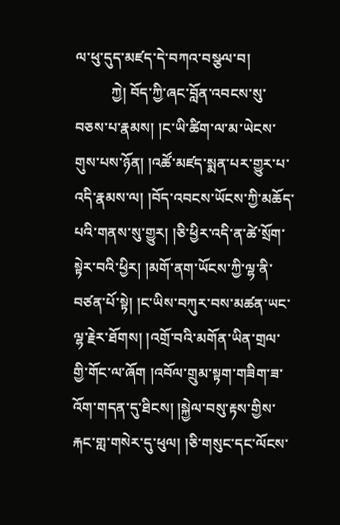ལ་ཕུ་དུད་མཛད་དེ་བཀའ་བསྩལ་བ།
          ཀྱེ། བོད་ཀྱི་ཞང་བློན་འབངས་སུ་བཅས་པ་རྣམས། །ང་ཡི་ཚིག་ལ་མ་ཡེངས་གུས་པས་ཉོན། །འཚོ་མཛད་སྨན་པར་གྱུར་པ་འདི་རྣམས་ལ། །བོད་འབངས་ཡོངས་ཀྱི་མཆོད་པའི་གནས་སུ་གྱུར། །ཅི་ཕྱིར་འདི་ན་ཚེ་སྲོག་སྟེར་བའི་ཕྱིར། །མགོ་ནག་ཡོངས་ཀྱི་ལྷ་ནི་བཙན་པོ་སྟེ། །ང་ཡིས་བཀུར་བས་མཚན་ཡང་ལྷ་རྗེར་ཐོགས། །འགྲོ་བའི་མགོན་ཡིན་གྲལ་གྱི་གོང་ལ་ཞོག །འབོལ་གྲུམ་སྟག་གཟིག་ཟ་འོག་གདན་དུ་ཐིངས། །སྐྱེལ་བསུ་རྟས་གྱིས་རྐང་གླ་གསེར་དུ་ཕུལ། །ཅི་གསུང་དང་ལོངས་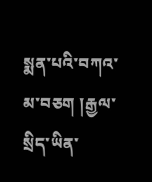སྨན་པའི་བཀའ་མ་བཅག །རྒྱལ་སྲིད་ཡིན་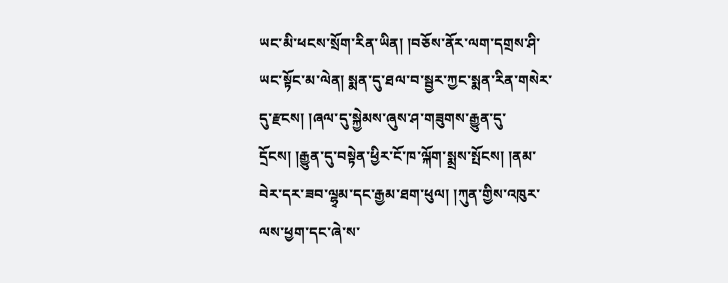ཡང་མི་ཕངས་སྲོག་རིན་ཡིན། །བཅོས་ནོར་ལག་དགྲས་ཤི་ཡང་སྟོང་མ་ལེན། སྨན་དུ་ཐལ་བ་སྦྱར་ཀྱང་སྨན་རིན་གསེར་དུ་རྫངས། །ཞལ་དུ་སྐྱེམས་ཞུས་ཤ་གཟུགས་རྒྱུན་དུ་དྲོངས། །རྒྱུན་དུ་བསྟེན་ཕྱིར་ངོ་ཁ་ལྐོག་སྨྲས་སྤོངས། །ནམ་བེར་དར་ཟབ་ལྷྭམ་དང་རྒྱམ་ཐག་ཕུལ། །ཀུན་གྱིས་འཁུར་ལས་ཕྱག་དང་ཞེ་ས་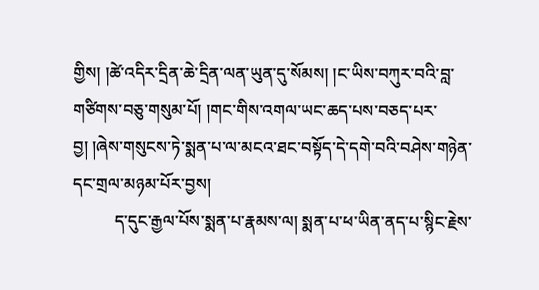གྱིས། །ཚེ་འདིར་དྲིན་ཆེ་དྲིན་ལན་ཡུན་དུ་སོམས། །ང་ཡིས་བཀུར་བའི་བླ་གཙིགས་བཅུ་གསུམ་པོ། །གང་གིས་འགལ་ཡང་ཆད་པས་བཅད་པར་བྱ། །ཞེས་གསུངས་ཏེ་སྨན་པ་ལ་མངའ་ཐང་བསྟོད་དེ་དགེ་བའི་བཤེས་གཉེན་དང་གྲལ་མཉམ་པོར་བྱས།
          ད་དུང་རྒྱལ་པོས་སྨན་པ་རྣམས་ལ། སྨན་པ་ཕ་ཡིན་ནད་པ་སྙིང་རྗེས་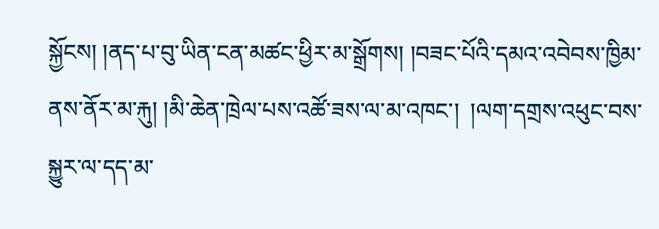སྐྱོངས། །ནད་པ་བུ་ཡིན་ངན་མཚང་ཕྱིར་མ་སྒྲོགས། །བཟང་པོའི་དམའ་འབེབས་ཁྱིམ་ནས་ནོར་མ་རྐུ། །མི་ཆེན་ཁྲེལ་པས་འཚོ་ཟས་ལ་མ་འཁང་།  །ལག་དགྲས་འཕུང་བས་སྐྱུར་ལ་དད་མ་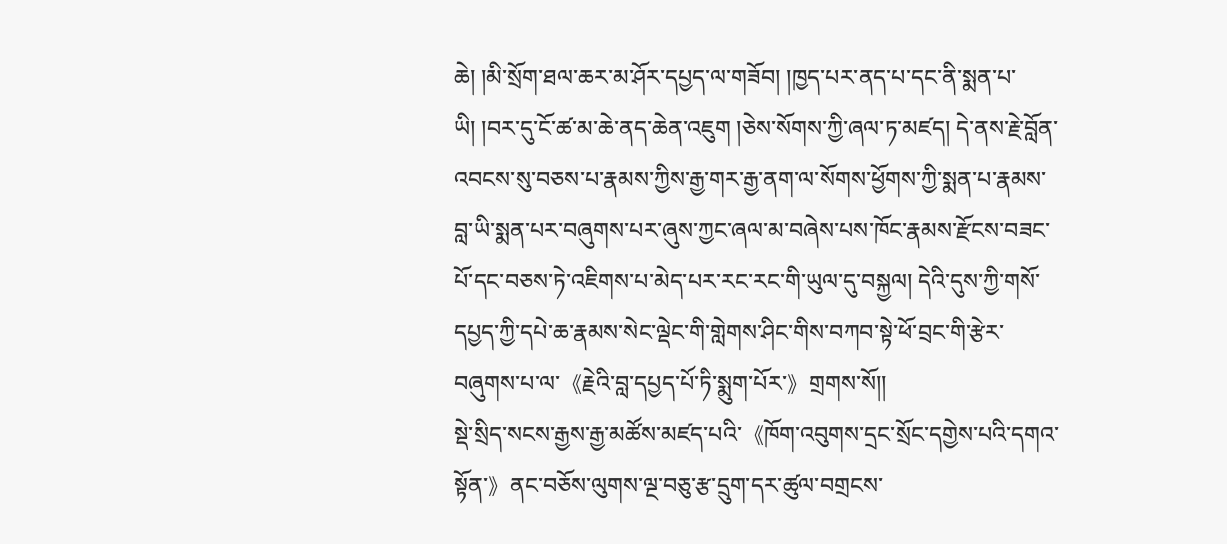ཆེ། །མི་སྲོག་ཐལ་ཆར་མ་ཤོར་དཔྱད་ལ་གཟོབ། །ཁྱད་པར་ནད་པ་དང་ནི་སྨན་པ་ཡི། །བར་དུ་ངོ་ཚ་མ་ཆེ་ནད་ཆེན་འཇུག །ཅེས་སོགས་ཀྱི་ཞལ་ཏ་མཛད། དེ་ནས་རྗེ་བློན་འབངས་སུ་བཅས་པ་རྣམས་ཀྱིས་རྒྱ་གར་རྒྱ་ནག་ལ་སོགས་ཕྱོགས་ཀྱི་སྨན་པ་རྣམས་བླ་ཡི་སྨན་པར་བཞུགས་པར་ཞུས་ཀྱང་ཞལ་མ་བཞེས་པས་ཁོང་རྣམས་རྫོངས་བཟང་པོ་དང་བཅས་ཏེ་འཇིགས་པ་མེད་པར་རང་རང་གི་ཡུལ་དུ་བསྐྱལ། དེའི་དུས་ཀྱི་གསོ་དཔྱད་ཀྱི་དཔེ་ཆ་རྣམས་སེང་ལྡེང་གི་གླེགས་ཤིང་གིས་བཀབ་སྟེ་ཕོ་བྲང་གི་རྩེར་བཞུགས་པ་ལ་《རྗེའི་བླ་དཔྱད་པོ་ཏི་སྨུག་པོར་》གྲགས་སོ།།
སྡེ་སྲིད་སངས་རྒྱས་རྒྱ་མཚོས་མཛད་པའི་《ཁོག་འབུགས་དྲང་སྲོང་དགྱེས་པའི་དགའ་སྟོན་》ནང་བཅོས་ལུགས་ལྔ་བཅུ་རྩ་དྲུག་དར་ཚུལ་བགྲངས་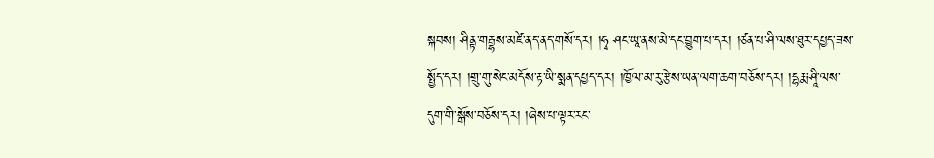སྐབས། ཤིནྟ་གརྦྷས་མཛེ་ནད་ནད་གསོ་དར། །ཧྭ ཤང་ཡཱ་ནས་མེ་དང་བྱུག་པ་དར། །ཙན་པ་ཤི་ལས་ཐུར་དཔྱད་ཟས་སྤྱོད་དར། །གྲུ་གུ་སེང་མདོས་རྟ་ཡི་སྨན་དཔྱད་དར། །ཁྱོལ་མ་རུ་རྩེས་ཡན་ལག་ཆག་བཅོས་དར། །དྷརྨ་ཤཱི་ལས་དུག་གི་སྒོས་བཅོས་དར། །ཞེས་པ་ལྟར་རང་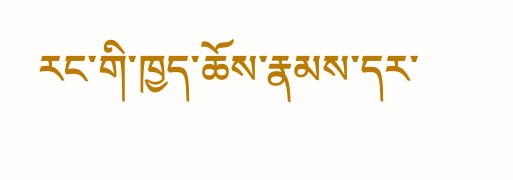རང་གི་ཁྱད་ཆོས་རྣམས་དར་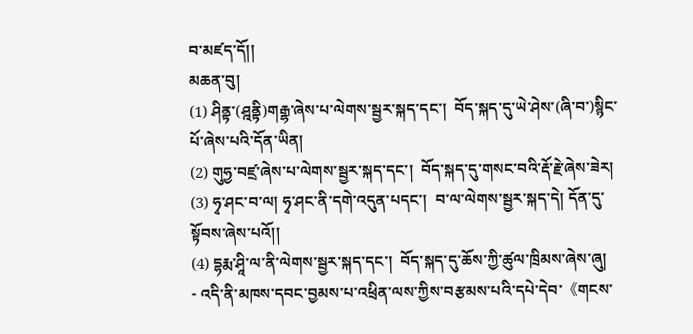བ་མཛད་དོ།།
མཆན་བུ།
(1) ཤིནྟ་(ཤྰནྟི)གརྒྷ་ཞེས་པ་ལེགས་སྦྱར་སྐད་དང་།  བོད་སྐད་དུ་ཡེ་ཤེས་(ཞི་བ་)སྙིང་པོ་ཞེས་པའི་དོན་ཡིན།
(2) གུཧྱ་བཛྲ་ཞེས་པ་ལེགས་སྦྱར་སྐད་དང་།  བོད་སྐད་དུ་གསང་བའི་རྡོ་རྗེ་ཞེས་ཟེར།
(3) ཧྭ་ཤང་བ་ལ། ཧྭ་ཤང་ནི་དགེ་འདུན་པདང་།  བ་ལ་ལེགས་སྦྱར་སྐད་དེ། དོན་དུ་སྟོབས་ཞེས་པའོ།།
(4) དྷརྨ་ཤཱི་ལ་ནི་ལེགས་སྦྱར་སྐད་དང་།  བོད་སྐད་དུ་ཆོས་ཀྱི་ཚུལ་ཁྲིམས་ཞེས་ཞུ།
- འདི་ནི་མཁས་དབང་བྱམས་པ་འཕྲིན་ལས་ཀྱིས་བརྩམས་པའི་དཔེ་དེབ་《གངས་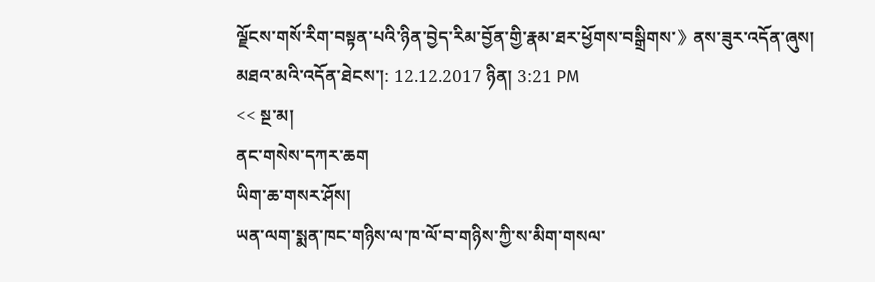ལྗོངས་གསོ་རིག་བསྟན་པའི་ཉིན་བྱེད་རིམ་བྱོན་གྱི་རྣམ་ཐར་ཕྱོགས་བསྒྲིགས་》ནས་ཟུར་འདོན་ཞུས།
མཐའ་མའི་འདོན་ཐེངས་།: 12.12.2017 ཉིན། 3:21 PM
<< སྔ་མ།
ནང་གསེས་དཀར་ཆག
ཡིག་ཆ་གསར་ཤོས།
ཡན་ལག་སྨན་ཁང་གཉིས་ལ་ཁ་ལོ་བ་གཉིས་ཀྱི་ས་མིག་གསལ་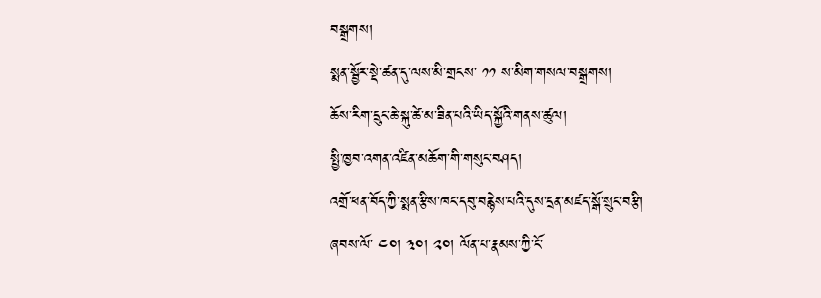བསྒྲགས།
སྨན་སྦྱོར་སྡེ་ཚན་དུ་ལས་མི་གྲངས་ ༡༡ ས་མིག་གསལ་བསྒྲགས།
ཆོས་རིག་དྲུང་ཆེ་སྐུ་ཚེ་མ་ཟིན་པའི་ཡིད་སྐྱོའི་གནས་ཚུལ།
སྤྱི་ཁྱབ་འགན་འཛིན་མཆོག་གི་གསུང་བཤད།
འགྲོ་ཕན་བོད་ཀྱི་སྨན་རྩིས་ཁང་དབུ་བརྙེས་པའི་དུས་དྲན་མཛད་སྒོ་སྲུང་བརྩི།
ཞབས་ལོ་ ༤༠། ༣༠། ༢༠། ལོན་པ་རྣམས་ཀྱི་ངོ་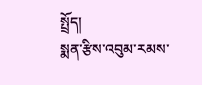སྤྲོད།
སྨན་རྩིས་འབུམ་རམས་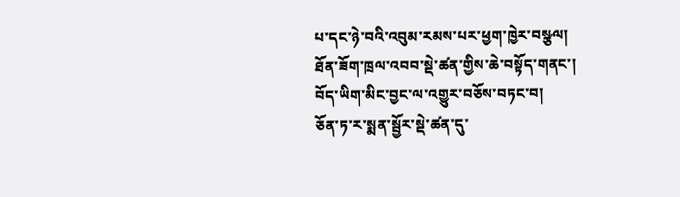པ་དང་ཉེ་བའི་འབུམ་རམས་པར་ཕྱག་ཁྱེར་བསྩལ།
ཐོན་ཟོག་ཁྲལ་འབབ་སྡེ་ཚན་གྱིས་ཆེ་བསྟོད་གནང་།
བོད་ཡིག་མིང་བྱང་ལ་འགྱུར་བཅོས་བཏང་བ།
ཅོན་ཏ་ར་སྨན་སྦྱོར་སྡེ་ཚན་དུ་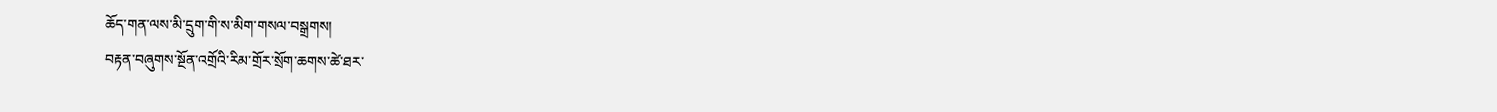ཆོད་གན་ལས་མི་དྲུག་གི་ས་མིག་གསལ་བསྒྲགས།
བརྟན་བཞུགས་སྔོན་འགྲོའི་རིམ་གྲོར་སྲོག་ཆགས་ཚེ་ཐར་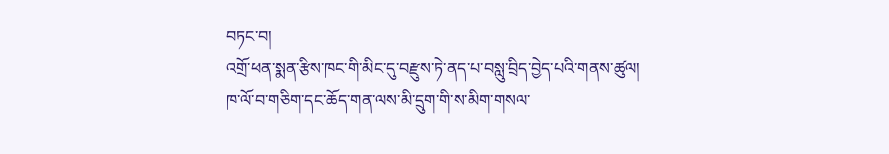བཏང་བ།
འགྲོ་ཕན་སྨན་རྩིས་ཁང་གི་མིང་དུ་བརྫུས་ཏེ་ནད་པ་བསླུ་བྲིད་བྱེད་པའི་གནས་ཚུལ།
ཁ་ལོ་བ་གཅིག་དང་ཆོད་གན་ལས་མི་དྲུག་གི་ས་མིག་གསལ་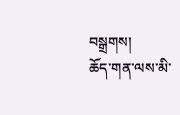བསྒྲགས།
ཆོད་གན་ལས་མི་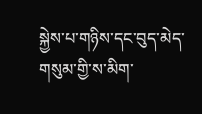སྐྱེས་པ་གཉིས་དང་བུད་མེད་གསུམ་གྱི་ས་མིག་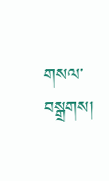གསལ་བསྒྲགས།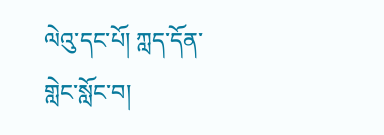ལེའུ་དང་པོ། ཀླད་དོན་གླེང་སློང་བ།